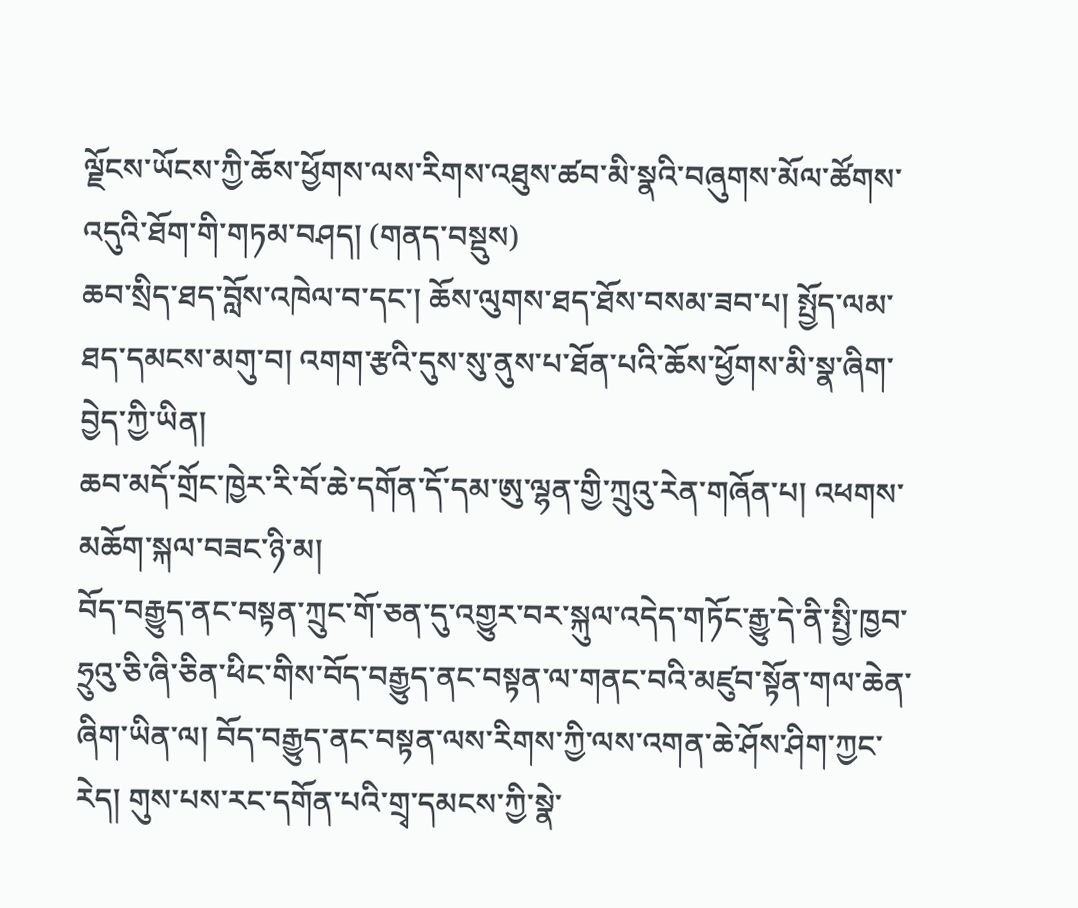ལྗོངས་ཡོངས་ཀྱི་ཆོས་ཕྱོགས་ལས་རིགས་འཐུས་ཚབ་མི་སྣའི་བཞུགས་མོལ་ཚོགས་འདུའི་ཐོག་གི་གཏམ་བཤད། (གནད་བསྡུས)
ཆབ་སྲིད་ཐད་བློས་འཁེལ་བ་དང་། ཆོས་ལུགས་ཐད་ཐོས་བསམ་ཟབ་པ། སྤྱོད་ལམ་ཐད་དམངས་མགུ་བ། འགག་རྩའི་དུས་སུ་ནུས་པ་ཐོན་པའི་ཆོས་ཕྱོགས་མི་སྣ་ཞིག་བྱེད་ཀྱི་ཡིན།
ཆབ་མདོ་གྲོང་ཁྱེར་རི་བོ་ཆེ་དགོན་དོ་དམ་ཨུ་ལྷན་གྱི་ཀྲུའུ་རེན་གཞོན་པ། འཕགས་མཆོག་སྐལ་བཟང་ཉི་མ།
བོད་བརྒྱུད་ནང་བསྟན་ཀྲུང་གོ་ཅན་དུ་འགྱུར་བར་སྐུལ་འདེད་གཏོང་རྒྱུ་དེ་ནི་སྤྱི་ཁྱབ་ཧྲུའུ་ཅི་ཞི་ཅིན་ཕིང་གིས་བོད་བརྒྱུད་ནང་བསྟན་ལ་གནང་བའི་མཛུབ་སྟོན་གལ་ཆེན་ཞིག་ཡིན་ལ། བོད་བརྒྱུད་ནང་བསྟན་ལས་རིགས་ཀྱི་ལས་འགན་ཆེ་ཤོས་ཤིག་ཀྱང་རེད། གུས་པས་རང་དགོན་པའི་གྲྭ་དམངས་ཀྱི་སྣེ་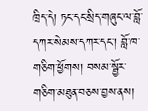ཁྲིད་དེ། ཏང་དང་སྲིད་གཞུང་ལ་བློ་དཀར་སེམས་དཀར་དང་། བློ་ཁ་གཅིག་ཕྱོགས། བསམ་སྦྱོར་གཅིག་མཐུན་བཅས་བྱས་ནས།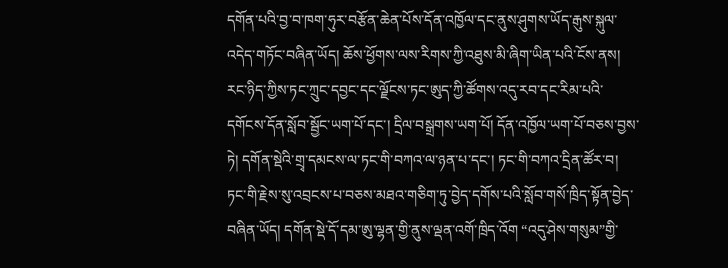དགོན་པའི་བྱ་བ་ཁག་ཧུར་བརྩོན་ཆེན་པོས་དོན་འཁྱོལ་དང་ནུས་ཤུགས་ཡོད་རྒུས་སྐུལ་འདེད་གཏོང་བཞིན་ཡོད། ཆོས་ཕྱོགས་ལས་རིགས་ཀྱི་འཐུས་མི་ཞིག་ཡིན་པའི་ངོས་ནས། རང་ཉིད་ཀྱིས་ཏང་ཀྲུང་དབྱང་དང་ལྗོངས་ཏང་ཨུད་ཀྱི་ཚོགས་འདུ་རབ་དང་རིམ་པའི་དགོངས་དོན་སློབ་སྦྱོང་ཡག་པོ་དང་། དྲིལ་བསྒྲགས་ཡག་པོ། དོན་འཁྱོལ་ཡག་པོ་བཅས་བྱས་ཏེ། དགོན་སྡེའི་གྲྭ་དམངས་ལ་ཏང་གི་བཀའ་ལ་ཉན་པ་དང་། ཏང་གི་བཀའ་དྲིན་ཚོར་བ། ཏང་གི་རྗེས་སུ་འབྲངས་པ་བཅས་མཐའ་གཅིག་ཏུ་བྱེད་དགོས་པའི་སློབ་གསོ་ཁྲིད་སྟོན་བྱེད་བཞིན་ཡོད། དགོན་སྡེ་དོ་དམ་ཨུ་ལྷན་གྱི་ནུས་ལྡན་འགོ་ཁྲིད་འོག “འདུ་ཤེས་གསུམ”གྱི་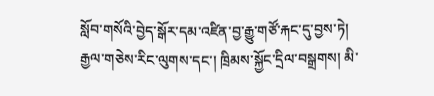སློབ་གསོའི་བྱེད་སྒོར་དམ་འཛིན་བྱ་རྒྱུ་གཙོ་རྐང་དུ་བྱས་ཏེ། རྒྱལ་གཅེས་རིང་ལུགས་དང་། ཁྲིམས་སྐྱོང་དྲིལ་བསྒྲགས། མི་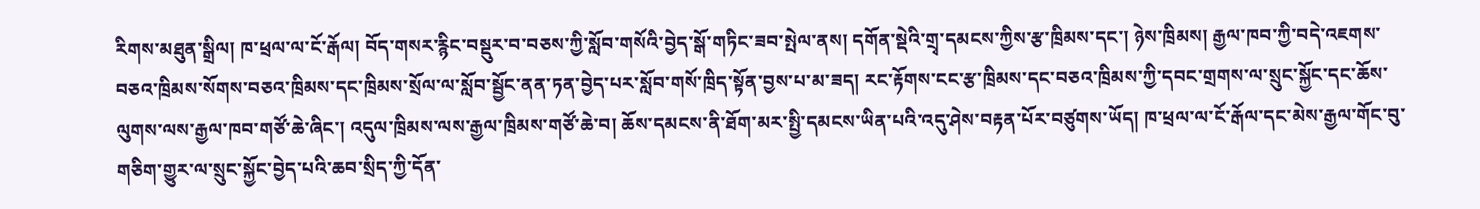རིགས་མཐུན་སྒྲིལ། ཁ་ཕྲལ་ལ་ངོ་རྒོལ། བོད་གསར་རྙིང་བསྡུར་བ་བཅས་ཀྱི་སློབ་གསོའི་བྱེད་སྒོ་གཏིང་ཟབ་སྤེལ་ནས། དགོན་སྡེའི་གྲྭ་དམངས་ཀྱིས་རྩ་ཁྲིམས་དང་། ཉེས་ཁྲིམས། རྒྱལ་ཁབ་ཀྱི་བདེ་འཇགས་བཅའ་ཁྲིམས་སོགས་བཅའ་ཁྲིམས་དང་ཁྲིམས་སྲོལ་ལ་སློབ་སྦྱོང་ནན་ཏན་བྱེད་པར་སློབ་གསོ་ཁྲིད་སྟོན་བྱས་པ་མ་ཟད། རང་རྟོགས་ངང་རྩ་ཁྲིམས་དང་བཅའ་ཁྲིམས་ཀྱི་དབང་གྲགས་ལ་སྲུང་སྐྱོང་དང་ཆོས་ལུགས་ལས་རྒྱལ་ཁབ་གཙོ་ཆེ་ཞིང་། འདུལ་ཁྲིམས་ལས་རྒྱལ་ཁྲིམས་གཙོ་ཆེ་བ། ཆོས་དམངས་ནི་ཐོག་མར་སྤྱི་དམངས་ཡིན་པའི་འདུ་ཤེས་བརྟན་པོར་བཙུགས་ཡོད། ཁ་ཕྲལ་ལ་ངོ་རྒོལ་དང་མེས་རྒྱལ་གོང་བུ་གཅིག་གྱུར་ལ་སྲུང་སྐྱོང་བྱེད་པའི་ཆབ་སྲིད་ཀྱི་དོན་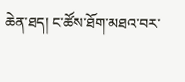ཆེན་ཐད། ང་ཚོས་ཐོག་མཐའ་བར་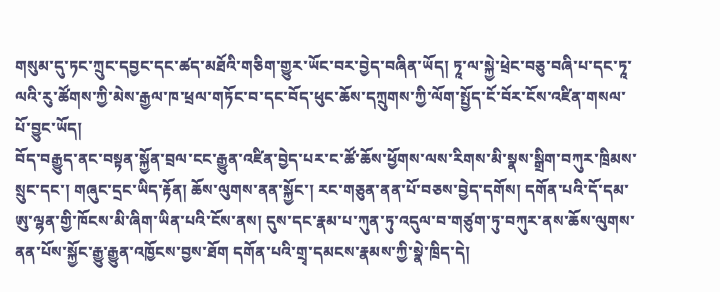གསུམ་དུ་ཏང་ཀྲུང་དབྱང་དང་ཚད་མཐོའི་གཅིག་གྱུར་ཡོང་བར་བྱེད་བཞིན་ཡོད། ཏཱ་ལ་སྐྱེ་ཕྲེང་བཅུ་བཞི་པ་དང་ཏཱ་ལའི་རུ་ཚོགས་ཀྱི་མེས་རྒྱལ་ཁ་ཕྲལ་གཏོང་བ་དང་བོད་ཕུང་ཆོས་དཀྲུགས་ཀྱི་ལོག་སྤྱོད་ངོ་བོར་ངོས་འཛིན་གསལ་པོ་བྱུང་ཡོད།
བོད་བརྒྱུད་ནང་བསྟན་སྐྱོན་བྲལ་ངང་རྒྱུན་འཛིན་བྱེད་པར་ང་ཚོ་ཆོས་ཕྱོགས་ལས་རིགས་མི་སྣས་སྒྲིག་བཀུར་ཁྲིམས་སྲུང་དང་། གཞུང་དྲང་ཡིད་རྟོན། ཆོས་ལུགས་ནན་སྐྱོང་། རང་གཅུན་ནན་པོ་བཅས་བྱེད་དགོས། དགོན་པའི་དོ་དམ་ཨུ་ལྷན་གྱི་ཁོངས་མི་ཞིག་ཡིན་པའི་ངོས་ནས། དུས་དང་རྣམ་པ་ཀུན་ཏུ་འདུལ་བ་གཙུག་ཏུ་བཀུར་ནས་ཆོས་ལུགས་ནན་པོས་སྐྱོང་རྒྱུ་རྒྱུན་འཁྱོངས་བྱས་ཐོག དགོན་པའི་གྲྭ་དམངས་རྣམས་ཀྱི་སྣེ་ཁྲིད་དེ།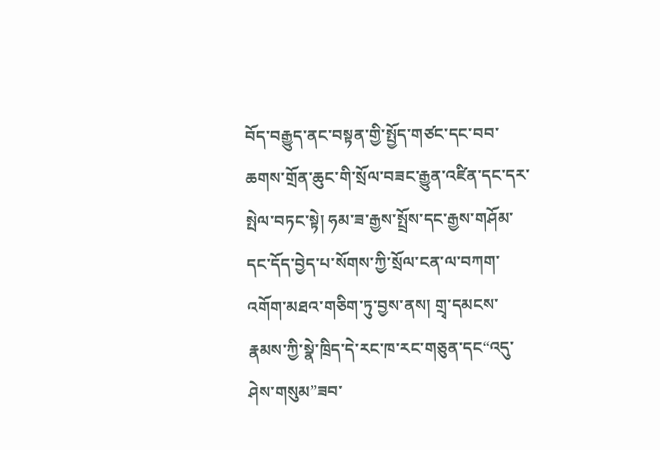བོད་བརྒྱུད་ནང་བསྟན་གྱི་སྤྱོད་གཙང་དང་བབ་ཆགས་གྲོན་ཆུང་གི་སྲོལ་བཟང་རྒྱུན་འཛིན་དང་དར་སྤེལ་བཏང་སྟེ། ཧམ་ཟ་རྒྱས་སྤྲོས་དང་རྒྱས་གཤོམ་དང་དོད་བྱེད་པ་སོགས་ཀྱི་སྲོལ་ངན་ལ་བཀག་འགོག་མཐའ་གཅིག་ཏུ་བྱས་ནས། གྲྭ་དམངས་རྣམས་ཀྱི་སྣེ་ཁྲིད་དེ་རང་ཁ་རང་གཅུན་དང“འདུ་ཤེས་གསུམ”ཟབ་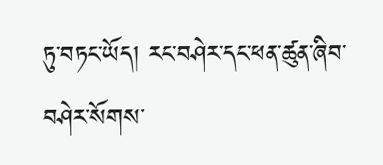ཏུ་བཏང་ཡོད། རང་བཤེར་དང་ཕན་ཚུན་ཞིབ་བཤེར་སོགས་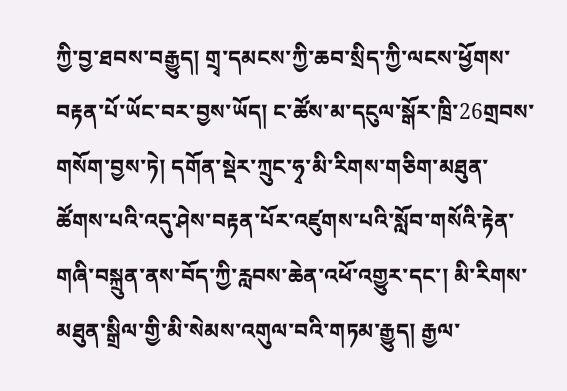ཀྱི་བྱ་ཐབས་བརྒྱུད། གྲྭ་དམངས་ཀྱི་ཆབ་སྲིད་ཀྱི་ལངས་ཕྱོགས་བརྟན་པོ་ཡོང་བར་བྱས་ཡོད། ང་ཚོས་མ་དངུལ་སྒོར་ཁྲི་26གྲབས་གསོག་བྱས་ཏེ། དགོན་སྡེར་ཀྲུང་ཧྭ་མི་རིགས་གཅིག་མཐུན་ཚོགས་པའི་འདུ་ཤེས་བརྟན་པོར་འཛུགས་པའི་སློབ་གསོའི་རྟེན་གཞི་བསྐྲུན་ནས་བོད་ཀྱི་རླབས་ཆེན་འཕོ་འགྱུར་དང་། མི་རིགས་མཐུན་སྒྲིལ་གྱི་མི་སེམས་འགུལ་བའི་གཏམ་རྒྱུད། རྒྱལ་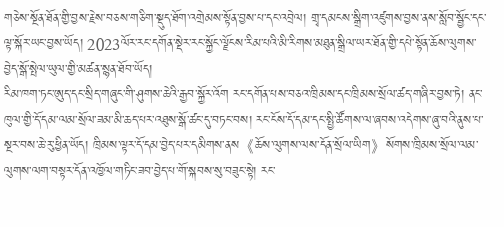གཅེས་སྔོན་ཐོན་གྱི་བྱས་རྗེས་བཅས་གཅིག་སྡུད་ཐོག་འགྲེམས་སྟོན་བྱས་པ་དང་འབྲེལ། གྲྭ་དམངས་སྒྲིག་འཛུགས་བྱས་ནས་སློབ་སྦྱོང་དང་ལྟ་སྐོར་ཡང་བྱས་ཡོད། 2023ལོར་རང་དགོན་སྡེར་རང་སྐྱོང་ལྗོངས་རིམ་པའི་མི་རིགས་མཐུན་སྒྲིལ་ཡར་ཐོན་གྱི་དཔེ་སྟོན་ཆོས་ལུགས་བྱེད་སྒོ་སྤེལ་ཡུལ་གྱི་མཚན་སྙན་ཐོབ་ཡོད།
རིམ་ཁག་ཏང་ཨུད་དང་སྲིད་གཞུང་གི་ཤུགས་ཆེའི་རྒྱབ་སྐྱོར་འོག རང་དགོན་པས་བཅའ་ཁྲིམས་དང་ཁྲིམས་སྲོལ་ཚད་གཞིར་བྱས་ཏེ། ནང་ཁུལ་གྱི་དོ་དམ་ལམ་སྲོལ་ཟམ་མི་ཆད་པར་འཐུས་སྒོ་ཚང་དུ་བཏང་བས། རང་ངོས་དོ་དམ་དང་སྤྱི་ཚོགས་ལ་ཞབས་འདེགས་ཞུ་བའི་ནུས་པ་སྔར་བས་ཆེ་རུ་ཕྱིན་ཡོད། ཁྲིམས་ལྟར་དོ་དམ་བྱེད་པར་དམིགས་ནས《ཆོས་ལུགས་ལས་དོན་སྲོལ་ཡིག》སོགས་ཁྲིམས་སྲོལ་ལམ་ལུགས་ལག་བསྟར་དོན་འཁྱོལ་གཏིང་ཟབ་བྱེད་པ་གོ་སྐབས་སུ་བཟུང་སྟེ། རང་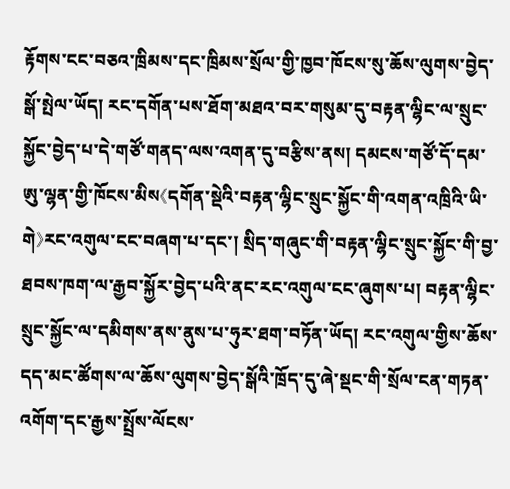རྟོགས་ངང་བཅའ་ཁྲིམས་དང་ཁྲིམས་སྲོལ་གྱི་ཁྱབ་ཁོངས་སུ་ཆོས་ལུགས་བྱེད་སྒོ་སྤེལ་ཡོད། རང་དགོན་པས་ཐོག་མཐའ་བར་གསུམ་དུ་བརྟན་ལྷིང་ལ་སྲུང་སྐྱོང་བྱེད་པ་དེ་གཙོ་གནད་ལས་འགན་དུ་བརྩིས་ནས། དམངས་གཙོ་དོ་དམ་ཨུ་ལྷན་གྱི་ཁོངས་མིས《དགོན་སྡེའི་བརྟན་ལྷིང་སྲུང་སྐྱོང་གི་འགན་འཁྲིའི་ཡི་གེ》རང་འགུལ་ངང་བཞག་པ་དང་། སྲིད་གཞུང་གི་བརྟན་ལྷིང་སྲུང་སྐྱོང་གི་བྱ་ཐབས་ཁག་ལ་རྒྱབ་སྐྱོར་བྱེད་པའི་ནང་རང་འགུལ་ངང་ཞུགས་པ། བརྟན་ལྷིང་སྲུང་སྐྱོང་ལ་དམིགས་ནས་ནུས་པ་ཧུར་ཐག་བཏོན་ཡོད། རང་འགུལ་གྱིས་ཆོས་དད་མང་ཚོགས་ལ་ཆོས་ལུགས་བྱེད་སྒོའི་ཁྲོད་དུ་ཞེ་སྡང་གི་སྲོལ་ངན་གཏན་འགོག་དང་རྒྱས་སྤྲོས་ལོངས་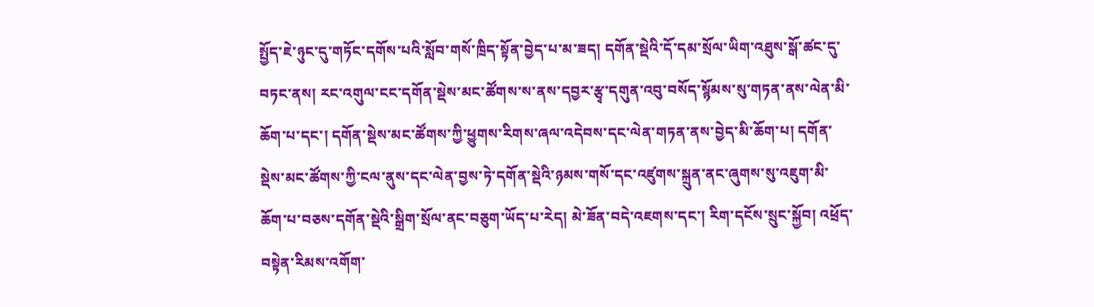སྤྱོད་ཇེ་ཉུང་དུ་གཏོང་དགོས་པའི་སློབ་གསོ་ཁྲིད་སྟོན་བྱེད་པ་མ་ཟད། དགོན་སྡེའི་དོ་དམ་སྲོལ་ཡིག་འཐུས་སྒོ་ཚང་དུ་བཏང་ནས། རང་འགུལ་ངང་དགོན་སྡེས་མང་ཚོགས་ས་ནས་དབྱར་རྩྭ་དགུན་འབུ་བསོད་སྙོམས་སུ་གཏན་ནས་ལེན་མི་ཆོག་པ་དང་། དགོན་སྡེས་མང་ཚོགས་ཀྱི་ཕྱུགས་རིགས་ཞལ་འདེབས་དང་ལེན་གཏན་ནས་བྱེད་མི་ཆོག་པ། དགོན་སྡེས་མང་ཚོགས་ཀྱི་ངལ་ནུས་དང་ལེན་བྱས་ཏེ་དགོན་སྡེའི་ཉམས་གསོ་དང་འཛུགས་སྐྲུན་ནང་ཞུགས་སུ་འཇུག་མི་ཆོག་པ་བཅས་དགོན་སྡེའི་སྒྲིག་སྲོལ་ནང་བཅུག་ཡོད་པ་རེད། མེ་ཟོན་བདེ་འཇགས་དང་། རིག་དངོས་སྲུང་སྐྱོབ། འཕྲོད་བསྟེན་རིམས་འགོག་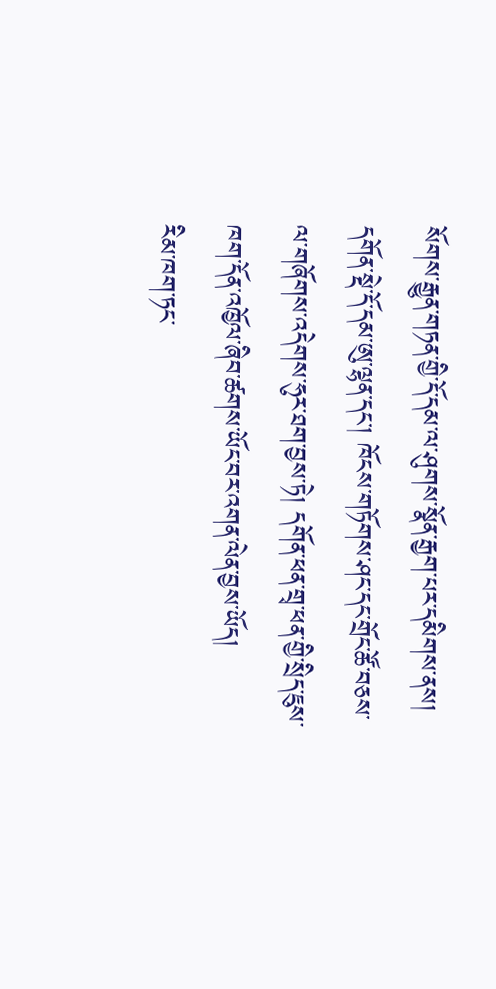སོགས་རྒྱུན་གཏན་གྱི་དོ་དམ་ལ་ཤུགས་སྣོན་རྒྱག་པར་དམིགས་ནས། དགོན་སྡེ་དོ་དམ་ཨུ་ལྷན་དང་། ཁོངས་གཏོགས་ཤང་དང་གྲོང་ཚོ་བཅས་ལ་གཞོགས་འདེགས་ཧུར་ཐག་བྱས་ཏེ། དགོན་ཕན་གྲྭ་ཕན་གྱི་སྲིད་ཇུས་ཁག་དོན་འཁྱོལ་ཞིབ་ཚགས་ཡོང་བར་འགན་ལེན་བྱས་ཡོད།
རིམ་ཁག་ཏང་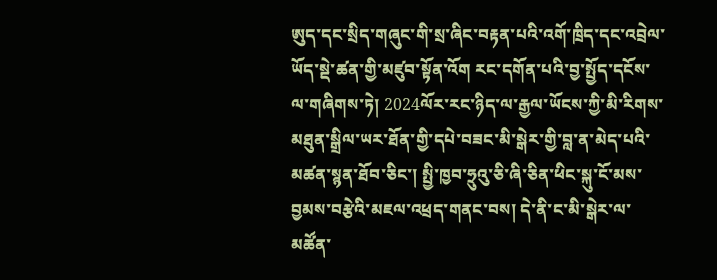ཨུད་དང་སྲིད་གཞུང་གི་སྲ་ཞིང་བརྟན་པའི་འགོ་ཁྲིད་དང་འབྲེལ་ཡོད་སྡེ་ཚན་གྱི་མཛུབ་སྟོན་འོག རང་དགོན་པའི་བྱ་སྤྱོད་དངོས་ལ་གཞིགས་ཏེ། 2024ལོར་རང་ཉིད་ལ་རྒྱལ་ཡོངས་ཀྱི་མི་རིགས་མཐུན་སྒྲིལ་ཡར་ཐོན་གྱི་དཔེ་བཟང་མི་སྒེར་གྱི་བླ་ན་མེད་པའི་མཚན་སྙན་ཐོབ་ཅིང་། སྤྱི་ཁྱབ་ཧྲུའུ་ཅི་ཞི་ཅིན་ཕིང་སྐུ་ངོ་མས་བྱམས་བརྩེའི་མཇལ་འཕྲད་གནང་བས། དེ་ནི་ང་མི་སྒེར་ལ་མཚོན་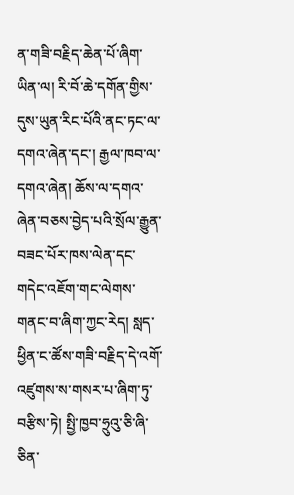ན་གཟི་བརྗིད་ཆེན་པོ་ཞིག་ཡིན་ལ། རི་བོ་ཆེ་དགོན་གྱིས་དུས་ཡུན་རིང་པོའི་ནང་ཏང་ལ་དགའ་ཞེན་དང་། རྒྱལ་ཁབ་ལ་དགའ་ཞེན། ཆོས་ལ་དགའ་ཞེན་བཅས་བྱེད་པའི་སྲོལ་རྒྱུན་བཟང་པོར་ཁས་ལེན་དང་གདེང་འཇོག་གང་ལེགས་གནང་བ་ཞིག་ཀྱང་རེད། སླད་ཕྱིན་ང་ཚོས་གཟི་བརྗིད་དེ་འགོ་འཛུགས་ས་གསར་པ་ཞིག་ཏུ་བརྩིས་ཏེ། སྤྱི་ཁྱབ་ཧྲུའུ་ཅི་ཞི་ཅིན་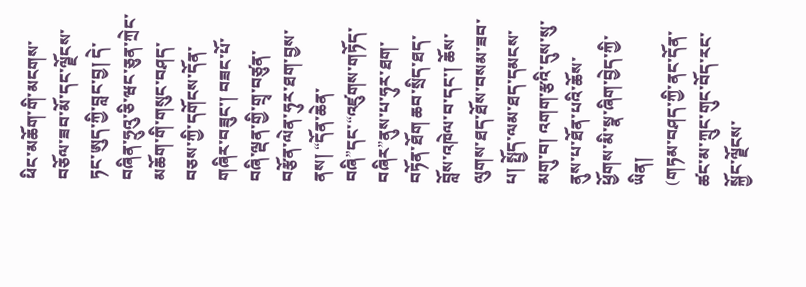ཕིང་མཆོག་གི་མངགས་བཅོལ་ཟབ་མོ་དང་ལྗོངས་ཏང་ཨུད་ཀྱི་བླང་བྱ། དེ་བཞིན་ཧྲུའུ་ཅི་ཝང་ཅུན་ཀྲེང་མཆོག་གི་གསུང་བཤད་བཅས་ཀྱི་དགོངས་དོན་གཞིར་བཟུང་། བཟང་པོ་བཞི་ལྡན་གྱི་གྲྭ་བཙུན་བརྩོན་ལེན་ཧུར་ཐག་བྱས་ནས། “དོན་ཆེན་བཞི”དང་“འཛུགས་གཏོད་བཞིར”ནུས་པ་ཧུར་ཐག་བཏོན་ཐོག ཆབ་སྲིད་ཐད་བློས་འཁེལ་བ་དང་། ཆོས་ལུགས་ཐད་ཐོས་བསམ་ཟབ་པ། སྤྱོད་ལམ་ཐད་དམངས་མགུ་བ། འགག་རྩའི་དུས་སུ་ནུས་པ་ཐོན་པའི་ཆོས་ཕྱོགས་མི་སྣ་ཞིག་བྱེད་ཀྱི་ཡིན།
(གཏམ་བཤད་ཀྱི་ནང་དོན་ཚང་མ་ཀྲུང་གུང་བོད་རང་སྐྱོང་ལྗོངས་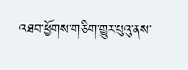འཐབ་ཕྱོགས་གཅིག་གྱུར་པུའུ་ནས་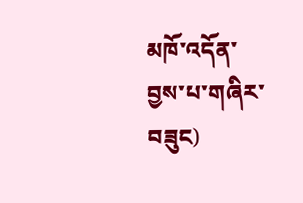མཁོ་འདོན་བྱས་པ་གཞིར་བཟུང)